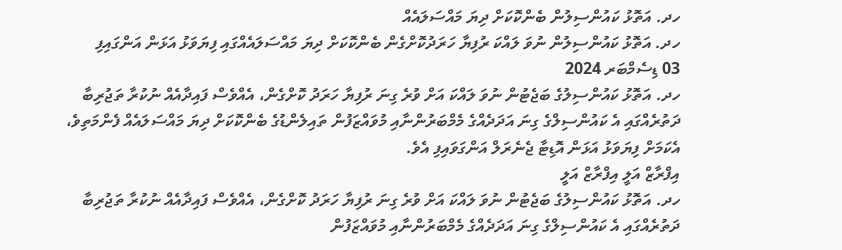ހދ. އަތޮޅު ކައުންސިލުން ބެންކޮކަށް ދިޔަ މައްސަލައެއް
ހދ. އަތޮޅު ކައުންސިލުން ނުވަ ލައްކަ ރުފިޔާ ހަރަދުކޮށްގެން ބެންކޮކަށް ދިޔަ މައްސަލައެއްގައި ފިޔަވަޅު އަޅަން އަންގައިފި
03 ޑިސެމްބަރ 2024
ހދ. އަތޮޅު ކައުންސިލުގެ ބަޖެޓުން ނުވަ ލައްކަ އަށް ވުރެ ގިނަ ރުފިޔާ ހަރަދު ކޮށްގެން، އެއްވެސް ފައިދާއެއް ނުކުރާ ތަޖުރިބާ ދަތުރެއްގައި އެ ކައުންސިލްގެ ގިނަ އަދަދެއްގެ މެމްބަރުންނާއި މުވައްޒަފުން ތައިލެންޑުގެ ބެންކޮކަށް ދިޔަ މައްސަލައެއް ފެންމަތިވެ، އެކަމަށް ފިޔަވަޅު އަޅަން އޮޑިޓާ ޖެނެރަލް އަންގަވައިފި އެވެ.
އިފްރާޒް އަލީ އިފްރާޒް އަލީ
ހދ. އަތޮޅު ކައުންސިލުގެ ބަޖެޓުން ނުވަ ލައްކަ އަށް ވުރެ ގިނަ ރުފިޔާ ހަރަދު ކޮށްގެން، އެއްވެސް ފައިދާއެއް ނުކުރާ ތަޖުރިބާ ދަތުރެއްގައި އެ ކައުންސިލްގެ ގިނަ އަދަދެއްގެ މެމްބަރުންނާއި މުވައްޒަފުން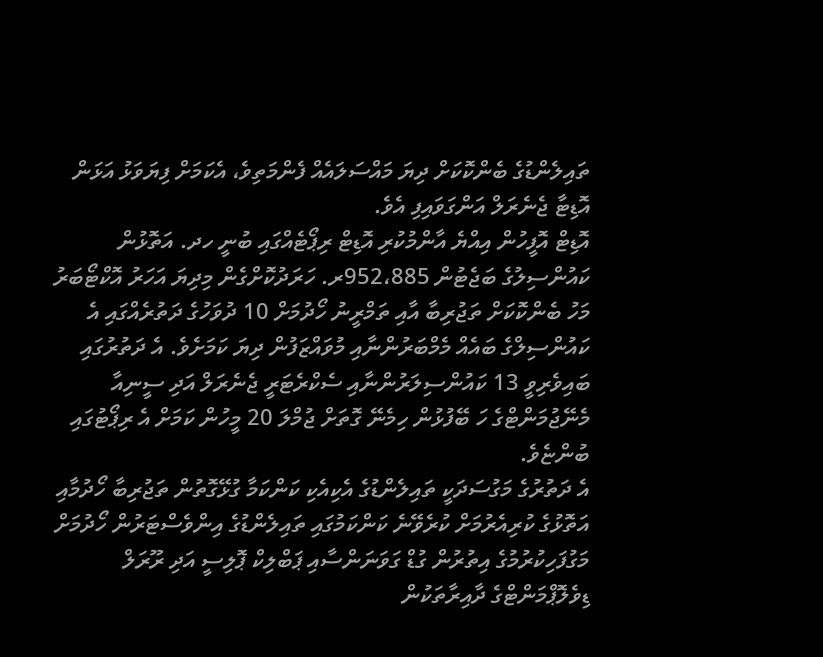ތައިލެންޑުގެ ބެންކޮކަށް ދިޔަ މައްސަލައެއް ފެންމަތިވެ، އެކަމަށް ފިޔަވަޅު އަޅަން އޮޑިޓާ ޖެނެރަލް އަންގަވައިފި އެވެ.
އޮޑިޓް އޮފީހުން އިއްޔެ އާންމުކުރި އޮޑިޓް ރިޕޯޓެއްގައި ބުނީ ހދ. އަތޮޅުން ކައުންސިލުގެ ބަޖެޓުން 952،885ރ. ހަރަދުކޮށްގެން މިދިޔަ އަހަރު އޮކްޓޯބަރު މަހު ބެންކޮކަށް ތަޖުރިބާ އާއި ތަމްރީނު ހޯދުމަށް 10 ދުވަހުގެ ދަތުރެއްގައި އެ ކައުންސިލްގެ ބައެއް މެމްބަރުންނާއި މުވައްޒަފުން ދިޔަ ކަމަށެވެ. އެ ދަތުރުގައި ބައިވެރިވީ 13 ކައުންސިލަރުންނާއި ސެކްރެޓަރީ ޖެނެރަލް އަދި ސީނިއާ މެނޭޖުމަންޓްގެ ހަ ބޭފުޅުން ހިމެނޭ ގޮތަށް ޖުމްލަ 20 މީހުން ކަމަށް އެ ރިޕޯޓުގައި ބުންޏެވެ.
އެ ދަތުރުގެ މަގުސަދަކީ ތައިލެންޑުގެ އެކިއެކި ކަންކަމާ ގުޅޭގޮތުން ތަޖުރިބާ ހޯދުމާއި އަތޮޅުގެ ކުރިއެރުމަށް ކުރެވޭނެ ކަންކަމުގައި ތައިލެންޑުގެ އިންވެސްޓަރުން ހޯދުމަށް މަގުފަހިކުރުމުގެ އިތުރުން ގުޑް ގަވަނަންސާއި ޕަބްލިކް ޕޮލިސީ އަދި ރޫރަލް ޑިވެލޮޕްމަންޓްގެ ދާއިރާތަކުން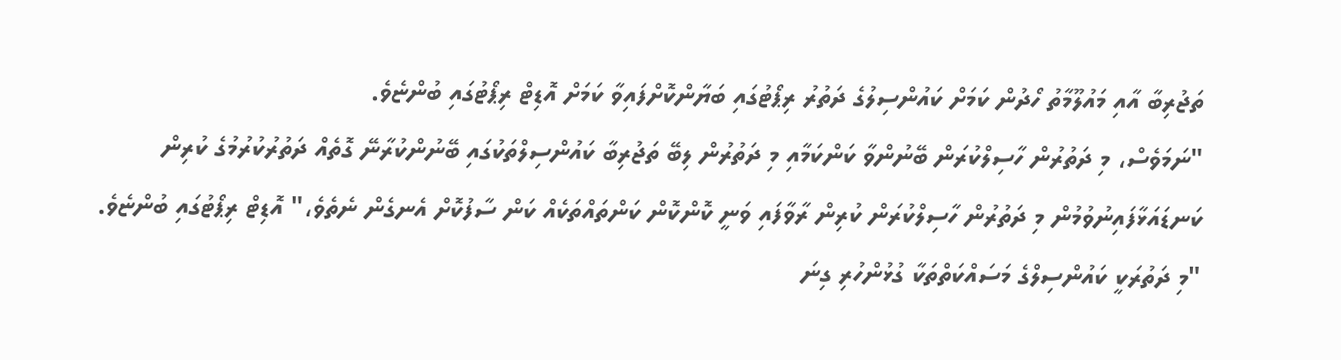ތަޖުރިބާ އާއި މައުލޫމާތު ހޯދުން ކަމަށް ކައުންސިލުގެ ދަތުރު ރިޕޯޓުގައި ބަޔާންކޮށްފައިވާ ކަމަށް އޮޑިޓް ރިޕޯޓުގައި ބުންޏެވެ.
"ނަމަވެސް، މި ދަތުރުން ހާސިލްކުރަން ބޭނުންވާ ކަންކަމާއި މި ދަތުރުން ލިބޭ ތަޖުރިބާ ކައުންސިލްތަކުގައި ބޭނުންކުރާނޭ ގޮތެއް ދަތުރުކުރުމުގެ ކުރިން ކަނޑައަޅާފައިނުވުމުން މި ދަތުރުން ހާސިލްކުރަން ކުރިން ރާވާފައި ވަނީ ކޮންކޮން ކަންތައްތަކެއް ކަން ސާފުކޮށް އެނގެން ނެތެވެ،" އޮޑިޓް ރިޕޯޓުގައި ބުންޏެވެ.
"މި ދަތުރަކީ ކައުންސިލްގެ މަސައްކަތްތަކާ ގުޅުންހުރި ގިނަ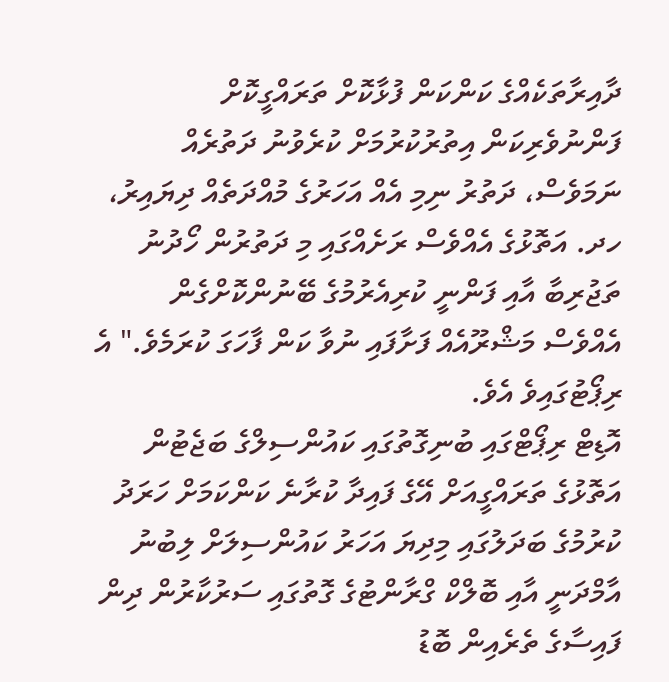ދާއިރާތަކެއްގެ ކަންކަން ފުޅާކޮށް ތަރައްގީކޮށް ފަންނުވެރިކަން އިތުރުކުރުމަށް ކުރެވުނު ދަތުރެއް ނަމަވެސް، ދަތުރު ނިމި އެއް އަހަރުގެ މުއްދަތެއް ދިޔައިރު، ހދ. އަތޮޅުގެ އެއްވެސް ރަށެއްގައި މި ދަތުރުން ހޯދުނު ތަޖުރިބާ އާއި ފަންނީ ކުރިއެރުމުގެ ބޭނުންކޮށްގެން އެއްވެސް މަޝްރޫއެއް ފަށާފައި ނުވާ ކަން ފާހަގަ ކުރަމެވެ." އެ ރިޕޯޓުގައިވެ އެވެ.
އޮޑިޓް ރިޕޯޓްގައި ބުނިގޮތުގައި ކައުންސިލްގެ ބަޖެޓުން އަތޮޅުގެ ތަރައްގީއަށް އޭގެ ފައިދާ ކުރާނެ ކަންކަމަށް ހަރަދު ކުރުމުގެ ބަދަލުގައި މިދިޔަ އަހަރު ކައުންސިލަށް ލިބުނު އާމްދަނީ އާއި ބޮލްކް ގްރާންޓުގެ ގޮތުގައި ސަރުކާރުން ދިން ފައިސާގެ ތެރެއިން ބޮޑު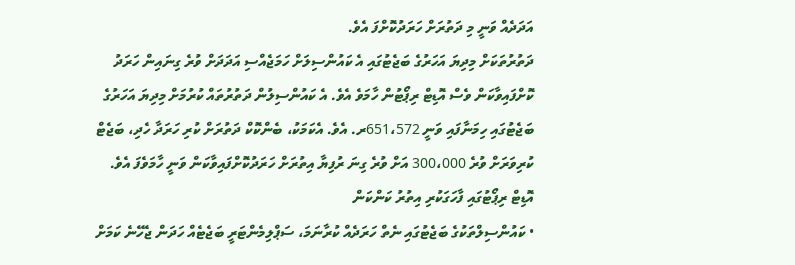އަދަދެއް ވަނީ މި ދަތުރަށް ހަރަދުކޮށްފަ އެވެ.
ދަތުރުތަކަށް މިދިޔަ އަހަރުގެ ބަޖެޓުގައި އެ ކައުންސިލަށް ހަމަޖެއްސި އަދަދަށް ވުރެ ގިނައިން ހަރަދު ކޮށްފައިވާކަން ވެސް އޮޑިޓް ރިޕޯޓުން ހާމަވެ އެވެ. އެ ކައުންސިލުން ދަތުރުތައް ކުރުމަށް މިދިޔަ އަހަރުގެ ބަޖެޓުގައި ހިމަނާފައި ވަނީ 651،572ރ. އެވެ. އެކަމަކު، ބެންކޮކް ދަތުރަށް ކުރި ހަރަދާ ހެދި، ބަޖެޓް ކުރިވަރަށް ވުރެ 300،000 އަށް ވުރެ ގިނަ ރުފިޔާ އިތުރަށް ހަރަދުކޮށްފައިވާކަން ވަނީ ހާމަވެފަ އެވެ.
އޮޑިޓް ރިޕޯޓުގައި ފާހަގަކުރި އިތުރު ކަންކަން
• ކައުންސިލްތަކުގެ ބަޖެޓުގައި ނެތް ހަރަދެއް ކުރާނަމަ، ސަޕްލިމެންޓަރީ ބަޖެޓެއް ހަދަން ޖެހޭނެ ކަމަށް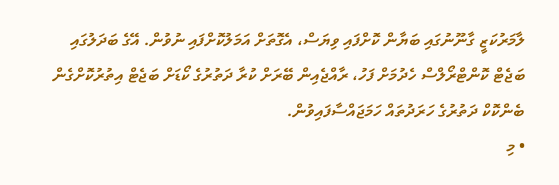ލާމަރުކަޒީ ގާނޫނުގައި ބަޔާން ކޮށްފައި ވިޔަސް، އެގޮތަށް އަމަލުކޮށްފައި ނުވުން. އޭގެ ބަދަލުގައި ބަޖެޓް ކޮންޓްރޯލްސް ހެދުމަށް ފަހު، ރާއްޖެއިން ބޭރަށް ކުރާ ދަތުރުގެ ކޯޑަށް ބަޖެޓް އިތުރުކޮށްގެން ބެންކޮކް ދަތުރުގެ ހަރަދުތައް ހަމަޖައްސާފައިވުން.
• މި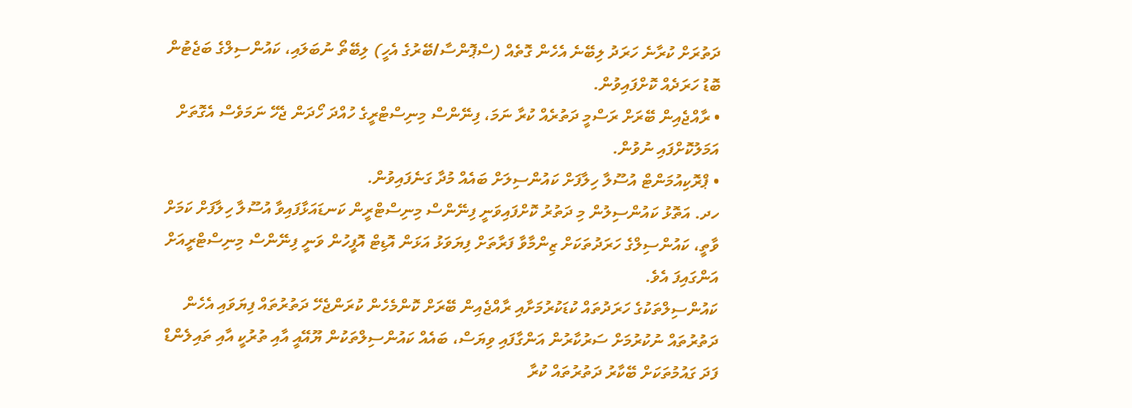ދަތުރަށް ކުރާނެ ހަރަދު ލިބޭނެ އެހެން ގޮތެއް (ސްޕޮންސާ/ބޭރުގެ އެހީ) ލިބޭތޯ ނުބަލައި، ކައުންސިލްގެ ބަޖެޓުން ބޮޑު ހަރަދެއް ކޮށްފައިވުން.
• ރާއްޖެއިން ބޭރަށް ރަސްމީ ދަތުރެއް ކުރާ ނަމަ، ފިނޭންސް މިނިސްޓްރީގެ ހުއްދަ ހޯދަން ޖެހޭ ނަމަވެސް އެގޮތަށް އަމަލުކޮށްފައި ނުވުން.
• ޕްރޮކިއުމަންޓް އުސޫލާ ހިލާފަށް ކައުންސިލަށް ބައެއް މުދާ ގަނެފައިވުން.
ހދ. އަތޮޅު ކައުންސިލުން މި ދަތުރު ކޮށްފައިވަނީ ފިނޭންސް މިނިސްޓްރީން ކަނޑައަޅާފައިވާ އުސޫލާ ހިލާފަށް ކަމަށް ވާތީ، ކައުންސިލްގެ ހަރަދުތަކަށް ޒިންމާވާ ފަރާތަށް ފިޔަވަޅު އަޅަން އޮޑިޓް އޮފީހުން ވަނީ ފިނޭންސް މިނިސްޓްރީއަށް އަންގައިފަ އެވެ.
ކައުންސިލްތަކުގެ ހަރަދުތައް ކުޑަކުރުމަށާއި ރާއްޖެއިން ބޭރަށް ކޮންމެހެން ކުރަންޖެހޭ ދަތުރުތައް ފިޔަވައި އެހެން ދަތުރުތައް ނުކުރުމަށް ސަރުކާރުން އަންގާފައި ވިޔަސް، ބައެއް ކައުންސިލްތަކުން ޔޫއޭއީ އާއި ތުރުކީ އާއި ތައިލެންޑް ފަދަ ގައުމުތަކަށް ބޭކާރު ދަތުރުތައް ކުރާ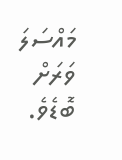މައްސަލަ ވަރަށް ބޮޑެވެ.